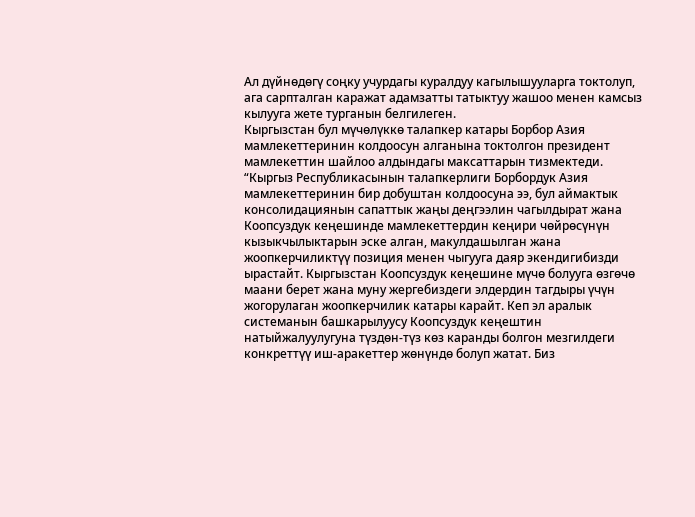Ал дүйнөдөгү соңку учурдагы куралдуу кагылышууларга токтолуп, ага сарпталган каражат адамзатты татыктуу жашоо менен камсыз кылууга жете турганын белгилеген.
Кыргызстан бул мүчөлүккө талапкер катары Борбор Азия мамлекеттеринин колдоосун алганына токтолгон президент мамлекеттин шайлоо алдындагы максаттарын тизмектеди.
“Кыргыз Республикасынын талапкерлиги Борбордук Азия мамлекеттеринин бир добуштан колдоосуна ээ, бул аймактык консолидациянын сапаттык жаңы деңгээлин чагылдырат жана Коопсуздук кеңешинде мамлекеттердин кеңири чөйрөсүнүн кызыкчылыктарын эске алган, макулдашылган жана жоопкерчиликтүү позиция менен чыгууга даяр экендигибизди ырастайт. Кыргызстан Коопсуздук кеңешине мүчө болууга өзгөчө маани берет жана муну жергебиздеги элдердин тагдыры үчүн жогорулаган жоопкерчилик катары карайт. Кеп эл аралык системанын башкарылуусу Коопсуздук кеңештин натыйжалуулугуна түздөн-түз көз каранды болгон мезгилдеги конкреттүү иш-аракеттер жөнүндө болуп жатат. Биз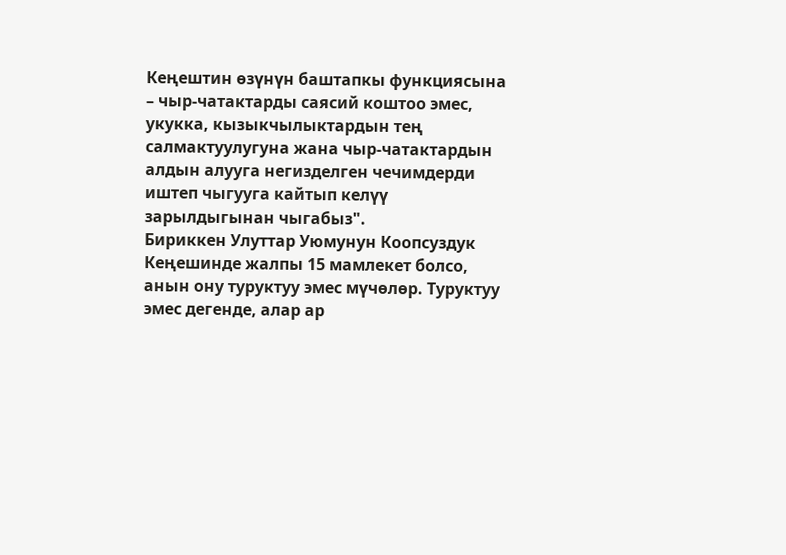Кеңештин өзүнүн баштапкы функциясына – чыр-чатактарды саясий коштоо эмес, укукка, кызыкчылыктардын тең салмактуулугуна жана чыр-чатактардын алдын алууга негизделген чечимдерди иштеп чыгууга кайтып келүү зарылдыгынан чыгабыз".
Бириккен Улуттар Уюмунун Коопсуздук Кеңешинде жалпы 15 мамлекет болсо, анын ону туруктуу эмес мүчөлөр. Туруктуу эмес дегенде, алар ар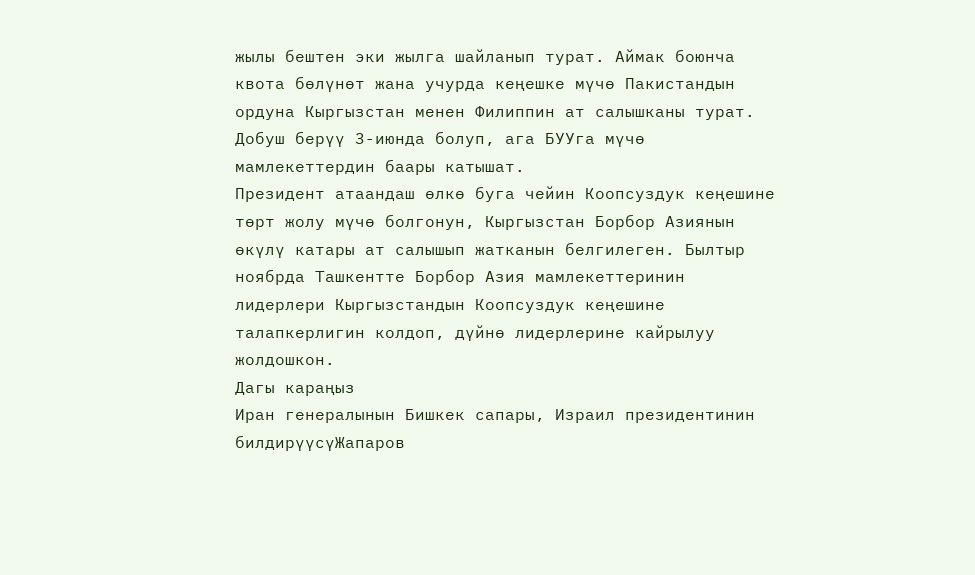жылы бештен эки жылга шайланып турат. Аймак боюнча квота бөлүнөт жана учурда кеңешке мүчө Пакистандын ордуна Кыргызстан менен Филиппин ат салышканы турат. Добуш берүү 3-июнда болуп, ага БУУга мүчө мамлекеттердин баары катышат.
Президент атаандаш өлкө буга чейин Коопсуздук кеңешине төрт жолу мүчө болгонун, Кыргызстан Борбор Азиянын өкүлү катары ат салышып жатканын белгилеген. Былтыр ноябрда Ташкентте Борбор Азия мамлекеттеринин лидерлери Кыргызстандын Коопсуздук кеңешине талапкерлигин колдоп, дүйнө лидерлерине кайрылуу жолдошкон.
Дагы караңыз
Иран генералынын Бишкек сапары, Израил президентинин билдирүүсүЖапаров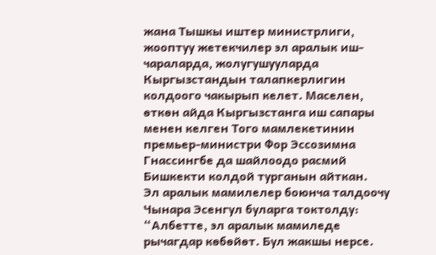жана Тышкы иштер министрлиги, жооптуу жетекчилер эл аралык иш-чараларда, жолугушууларда Кыргызстандын талапкерлигин колдоого чакырып келет. Маселен, өткөн айда Кыргызстанга иш сапары менен келген Того мамлекетинин премьер-министри Фор Эссозимна Гнассингбе да шайлоодо расмий Бишкекти колдой турганын айткан.
Эл аралык мамилелер боюнча талдоочу Чынара Эсенгул буларга токтолду:
“Албетте, эл аралык мамиледе рычагдар көбөйөт. Бул жакшы нерсе.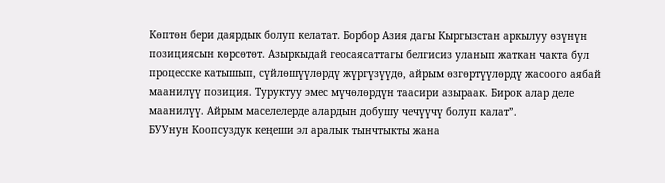Көптөн бери даярдык болуп келатат. Борбор Азия дагы Кыргызстан аркылуу өзүнүн позициясын көрсөтөт. Азыркыдай геосаясаттагы белгисиз уланып жаткан чакта бул процесске катышып, сүйлөшүүлөрдү жүргүзүүдө, айрым өзгөртүүлөрдү жасоого аябай маанилүү позиция. Туруктуу эмес мүчөлөрдүн таасири азыраак. Бирок алар деле маанилүү. Айрым маселелерде алардын добушу чечүүчү болуп калат”.
БУУнун Коопсуздук кеңеши эл аралык тынчтыкты жана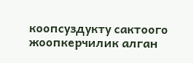коопсуздукту сактоого жоопкерчилик алган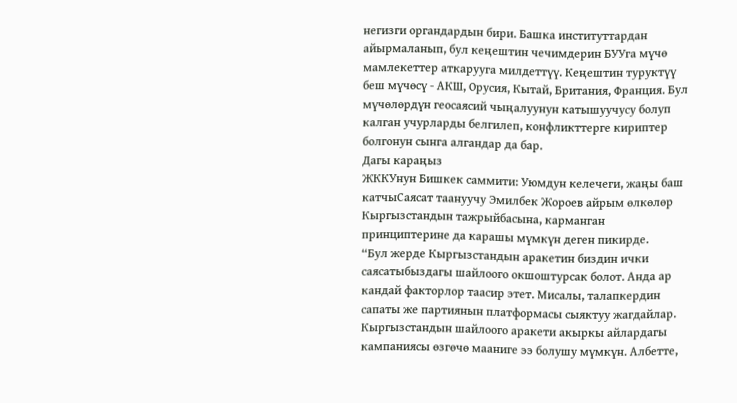негизги органдардын бири. Башка институттардан айырмаланып, бул кеңештин чечимдерин БУУга мүчө мамлекеттер аткарууга милдеттүү. Кеңештин туруктүү беш мүчөсү - АКШ, Орусия, Кытай, Британия, Франция. Бул мүчөлөрдүн геосаясий чыңалуунун катышуучусу болуп калган учурларды белгилеп, конфликттерге кириптер болгонун сынга алгандар да бар.
Дагы караңыз
ЖККУнун Бишкек саммити: Уюмдун келечеги, жаңы баш катчыСаясат таануучу Эмилбек Жороев айрым өлкөлөр Кыргызстандын тажрыйбасына, карманган принциптерине да карашы мүмкүн деген пикирде.
“Бул жерде Кыргызстандын аракетин биздин ички саясатыбыздагы шайлоого окшоштурсак болот. Анда ар кандай факторлор таасир этет. Мисалы, талапкердин сапаты же партиянын платформасы сыяктуу жагдайлар. Кыргызстандын шайлоого аракети акыркы айлардагы кампаниясы өзгөчө мааниге ээ болушу мүмкүн. Албетте,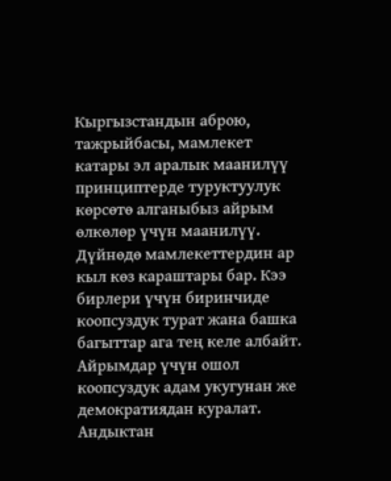Кыргызстандын аброю, тажрыйбасы, мамлекет катары эл аралык маанилүү принциптерде туруктуулук көрсөтө алганыбыз айрым өлкөлөр үчүн маанилүү. Дүйнөдө мамлекеттердин ар кыл көз караштары бар. Кээ бирлери үчүн биринчиде коопсуздук турат жана башка багыттар ага тең келе албайт. Айрымдар үчүн ошол коопсуздук адам укугунан же демократиядан куралат. Андыктан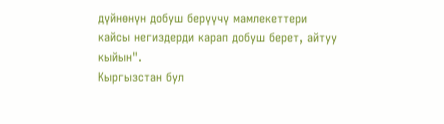дүйнөнүн добуш берүүчү мамлекеттери кайсы негиздерди карап добуш берет, айтуу кыйын".
Кыргызстан бул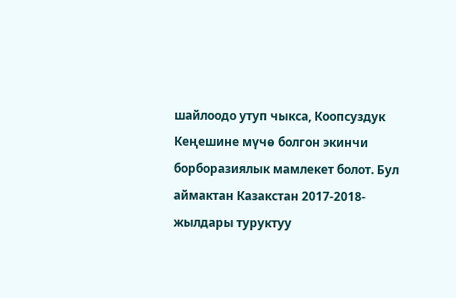шайлоодо утуп чыкса, Коопсуздук Кеңешине мүчө болгон экинчи борборазиялык мамлекет болот. Бул аймактан Казакстан 2017-2018-жылдары туруктуу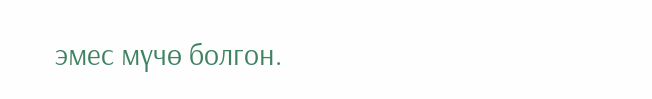эмес мүчө болгон.